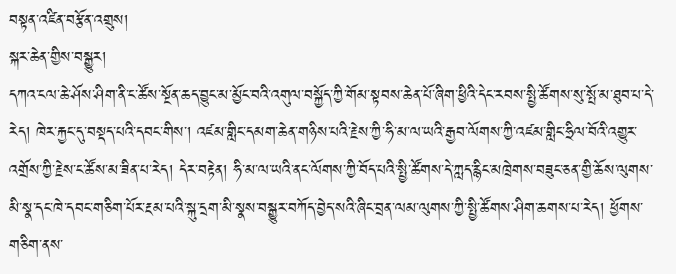བསྟན་འཛིན་བརྩོན་འགྲུས།
སྐར་ཆེན་གྱིས་བསྒྱུར།
དཀའ་ངལ་ཆེ་ཤོས་ཤིག་ནི་ང་ཚོས་སྔོན་ཆད་བྱུང་མ་མྱོང་བའི་འགུལ་བསྐྱོད་ཀྱི་གོམ་སྟབས་ཆེན་པོ་ཞིག་ཕྱིའི་དེང་རབས་སྤྱི་ཚོགས་སུ་སྤོ་མ་ཐུབ་པ་དེ་རེད། ཁེར་རྐྱང་དུ་བསྡད་པའི་དབང་གིས་། འཛམ་གླིང་དམག་ཆེན་གཉིས་པའི་རྗེས་ཀྱི་ཧི་མ་ལ་ཡའི་རྒྱབ་ལོགས་ཀྱི་འཛམ་གླིང་ཧྲིལ་བོའི་འགྱུར་འགྲོས་ཀྱི་རྗེས་ང་ཚོས་མ་ཟིན་པ་རེད། དེར་བརྟེན། ཧི་མ་ལ་ཡའི་ནང་ལོགས་ཀྱི་བོད་པའི་སྤྱི་ཚོགས་དེ་ཀླད་རྙིང་མཁྲེགས་བཟུང་ཅན་གྱི་ཆོས་ལུགས་མི་སྣ་དང་ཁེ་དབང་གཅིག་པོར་རྔམ་པའི་སྐུ་དྲག་མི་སྣས་བསྒྱུར་བཀོད་བྱེད་སའི་ཞིང་བྲན་ལམ་ལུགས་ཀྱི་སྤྱི་ཚོགས་ཤིག་ཆགས་པ་རེད། ཕྱོགས་གཅིག་ནས་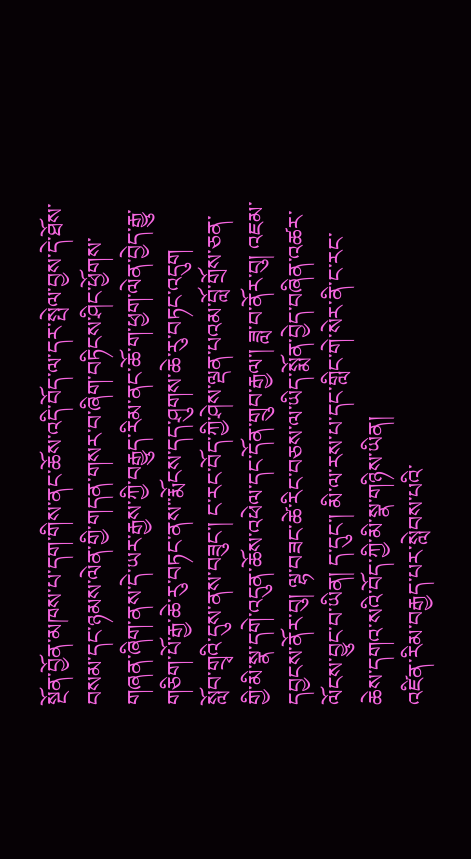སྔོན་བྱོན་མཁས་པ་དག་གིས་ནང་ཆོས་འདི་བོད་ལ་དར་སྤེལ་བྱས་དེ་ཐོས་བསམ་དང་ཉམས་ལེན་གྱི་གདན་གསར་བ་ཞིག་བཏིངས་ཤིང་ཕྱོགས་གཞན་ཞིག་ནས་དེ་ཡར་རྒྱས་ཀྱི་བརྒྱུད་རིམ་ནང་ཆོ་ག་ཕྱག་ལེན་བྱེད་རྒྱུ་གཅིག་པོ་རྒྱ་ཆེ་རུ་བཏང་ནས་་རྨོངས་དད་ཤུགས་ཆེ་རུ་བཏང་འདུག
སློབ་གྲྭའི་དུས་ནས་བཟུང་། ང་རང་བོད་ཀྱི་ཤེས་ལྡན་པའམ་བློ་གྲོས་ཅན་གྱི་མི་སྣ་དགེ་འདུན་ཆོས་འཕེལ་དང་དོན་གྲུབ་རྒྱལ་། ཟླ་བ་ནོར་བུ། འཇམ་དབྱངས་ནོར་བུ། ལྷ་བཟང་ཚེ་རིང་བཅས་ལ་ཡིད་སྨོན་བྱེད་བཞིན་འཚར་ལོངས་བྱུང་བ་ཡིན། ད་དུང་། མི་ལ་རས་པ་དང་གླིང་གེ་སེར་ནི་ང་རང་ཆེས་དགའ་སའི་བོད་ཀྱི་མི་སྣ་གཉིས་ཡིན།
འཛིན་རིམ་བརྒྱད་པར་སླེབས་པའི་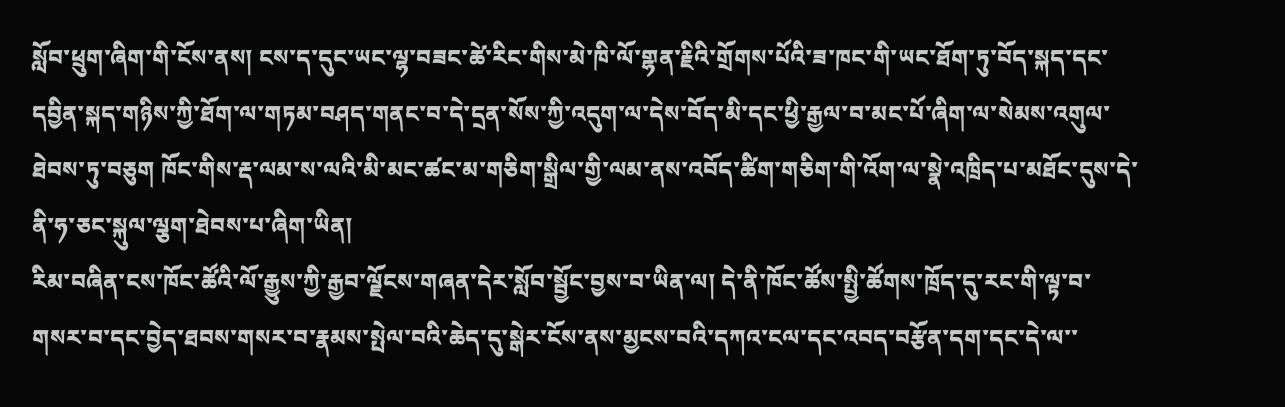སློབ་ཕྲུག་ཞིག་གི་ངོས་ནས། ངས་ད་དུང་ཡང་ལྷ་བཟང་ཚེ་རིང་གིས་མེ་ཁི་ལོ་གྷན་རྗིའི་གྲོགས་པོའི་ཟ་ཁང་གི་ཡང་ཐོག་ཏུ་བོད་སྐད་དང་དབྱིན་སྐད་གཉིས་ཀྱི་ཐོག་ལ་གཏམ་བཤད་གནང་བ་དེ་དྲན་སོས་ཀྱི་འདུག་ལ་དེས་བོད་མི་དང་ཕྱི་རྒྱལ་བ་མང་པོ་ཞིག་ལ་སེམས་འགུལ་ཐེབས་ཏུ་བཅུག ཁོང་གིས་རྡ་ལམ་ས་ལའི་མི་མང་ཚང་མ་གཅིག་སྒྲིལ་གྱི་ལམ་ནས་འབོད་ཚིག་གཅིག་གི་འོག་ལ་སྣེ་འཁྲིད་པ་མཐོང་དུས་དེ་ནི་ཧ་ཅང་སྐུལ་ལྕག་ཐེབས་པ་ཞིག་ཡིན།
རིམ་བཞིན་ངས་ཁོང་ཚོའི་ལོ་རྒྱུས་ཀྱི་རྒྱབ་ལྗོངས་གཞན་དེར་སློབ་སྦྱོང་བྱས་བ་ཡིན་ལ། དེ་ནི་ཁོང་ཚོས་སྤྱི་ཚོགས་ཁྲོད་དུ་རང་གི་ལྟ་བ་གསར་བ་དང་བྱེད་ཐབས་གསར་བ་རྣམས་སྤེལ་བའི་ཆེད་དུ་སྒེར་ངོས་ནས་མྱངས་བའི་དཀའ་ངལ་དང་འབད་བརྩོན་དག་དང་དེ་ལ་་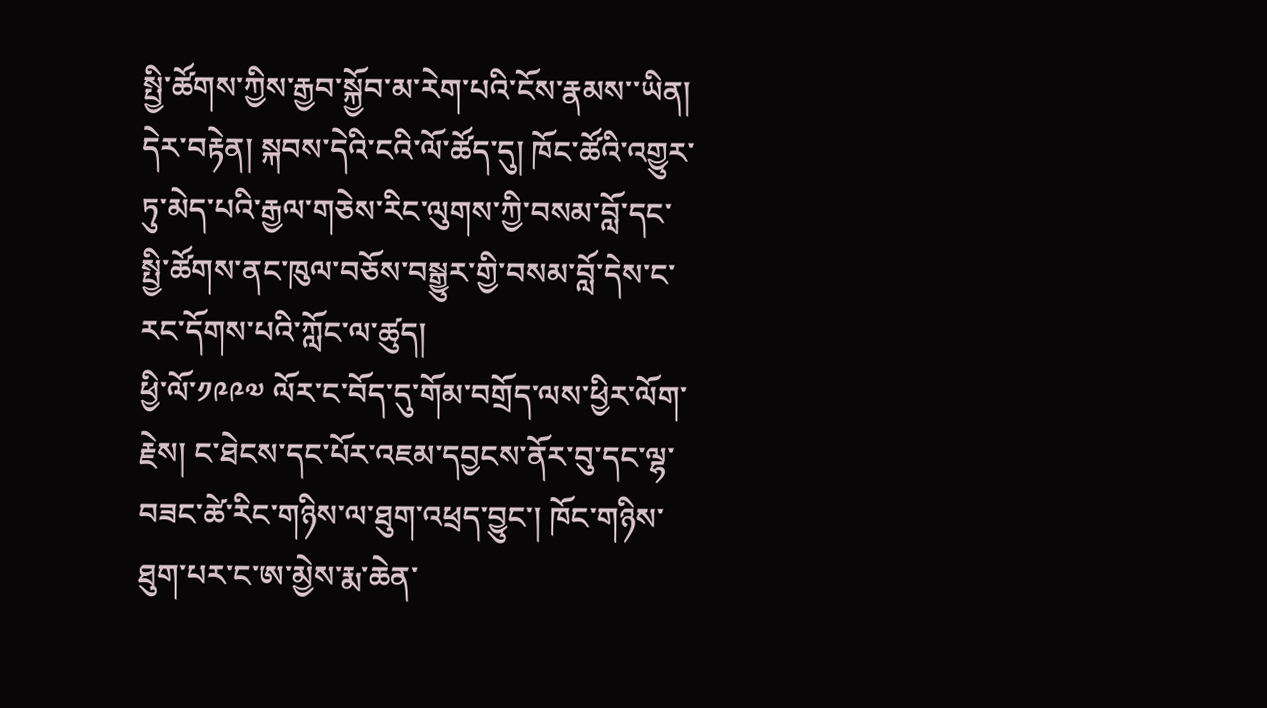སྤྱི་ཚོགས་ཀྱིས་རྒྱབ་སྐྱོབ་མ་རེག་པའི་ངོས་རྣམས་་ཡིན། དེར་བརྟེན། སྐབས་དེའི་ངའི་ལོ་ཚོད་དུ། ཁོང་ཚོའི་འགྱུར་ཏུ་མེད་པའི་རྒྱལ་གཅེས་རིང་ལུགས་ཀྱི་བསམ་བློ་དང་སྤྱི་ཚོགས་ནང་ཁུལ་བཅོས་བསྒྱུར་གྱི་བསམ་བློ་དེས་ང་རང་དོགས་པའི་ཀློང་ལ་ཚུད།
ཕྱི་ལོ་༡༩༩༧ ལོར་ང་བོད་དུ་གོམ་བགྲོད་ལས་ཕྱིར་ལོག་རྗེས། ང་ཐེངས་དང་པོར་འཇམ་དབྱངས་ནོར་བུ་དང་ལྷ་བཟང་ཚེ་རིང་གཉིས་ལ་ཐུག་འཕྲད་བྱུང་། ཁོང་གཉིས་ཐུག་པར་ང་ཨ་མྱེས་རྨ་ཆེན་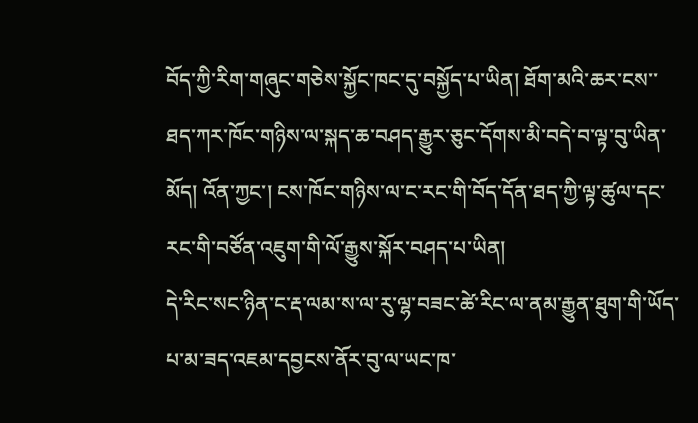བོད་ཀྱི་རིག་གཞུང་གཅེས་སྐྱོང་ཁང་དུ་བསྐྱོད་པ་ཡིན། ཐོག་མའི་ཆར་ངས་་ཐད་ཀར་ཁོང་གཉིས་ལ་སྐད་ཆ་བཤད་རྒྱུར་ཅུང་དོགས་མི་བདེ་བ་ལྟ་བུ་ཡིན་མོད། འོན་ཀྱང་། ངས་ཁོང་གཉིས་ལ་ང་རང་གི་བོད་དོན་ཐད་ཀྱི་ལྟ་ཚུལ་དང་རང་གི་བཙོན་འཇུག་གི་ལོ་རྒྱུས་སྐོར་བཤད་པ་ཡིན།
དེ་རིང་སང་ཉིན་ང་རྡ་ལམ་ས་ལ་རུ་ལྷ་བཟང་ཚེ་རིང་ལ་ནམ་རྒྱུན་ཐུག་གི་ཡོད་པ་མ་ཟད་འཇམ་དབྱངས་ནོར་བུ་ལ་ཡང་ཁ་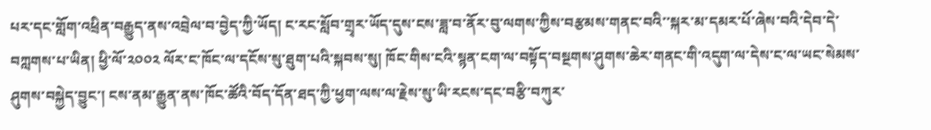པར་དང་གློག་འཕྲིན་བརྒྱུད་ནས་འབྲེལ་བ་བྱེད་ཀྱི་ཡོད། ང་རང་སློབ་གྲྭར་ཡོད་དུས་ངས་ཟླ་བ་ནོར་བུ་ལགས་ཀྱིས་བརྩམས་གནང་བའི་་སྐར་མ་དམར་པོ་ཞེས་བའི་དེབ་དེ་བཀླགས་པ་ཡིན། ཕྱི་ལོ་༢༠༠༢ ལོར་ང་ཁོང་ལ་དངོས་སུ་ཐུག་པའི་སྐབས་སུ། ཁོང་གིས་ངའི་སྙན་ངག་ལ་བསྟོད་བསྔགས་ཤུགས་ཆེར་གནང་གི་འདུག་ལ་དེས་ང་ལ་ཡང་སེམས་ཤུགས་བསྐྱེད་བྱུང་། ངས་ནམ་རྒྱུན་ནས་ཁོང་ཚོའི་བོད་དོན་ཐད་ཀྱི་ཕྱག་ལས་ལ་རྗེས་སུ་ཡི་རངས་དང་བརྩི་བཀུར་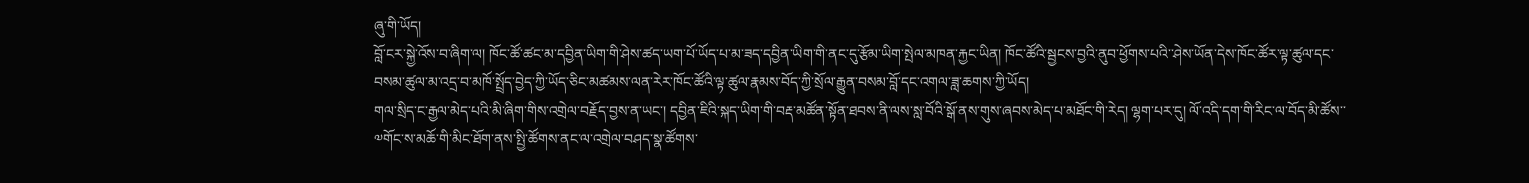ཞུ་གི་ཡོད།
བློ་ངར་སྐྱེ་འོས་བ་ཞིག་ལ། ཁོང་ཚོ་ཚང་མ་དབྱིན་ཡིག་གི་ཤེས་ཚད་ཡག་པོ་ཡོད་པ་མ་ཟད་དབྱིན་ཡིག་གི་ནང་དུ་རྩོམ་ཡིག་སྤེལ་མཁན་རྐྱང་ཡིན། ཁོང་ཚོའི་སྦྱངས་བྱའི་ནུབ་ཕྱོགས་པའི་་ཤེས་ཡོན་དེས་ཁོང་ཚོར་ལྟ་ཚུལ་དང་བསམ་ཚུལ་མ་འདྲ་བ་མཁོ་སྤྲོད་བྱེད་ཀྱི་ཡོད་ཅིང་མཚམས་ལན་རེར་ཁོང་ཚོའི་ལྟ་ཚུལ་རྣམས་བོད་ཀྱི་སྲོལ་རྒྱུན་བསམ་བློ་དང་འགལ་ཟླ་ཆགས་ཀྱི་ཡོད།
གལ་སྲིད་ང་རྒྱལ་མེད་པའི་མི་ཞིག་གིས་འགྲེལ་བརྗོད་བྱས་ན་ཡང་། དབྱིན་ཇིའི་སྐད་ཡིག་གི་བརྡ་མཚོན་སྟོན་ཐབས་ནི་ལས་སླ་བོའི་སྒོ་ནས་གུས་ཞབས་མེད་པ་མཐོང་གི་རེད། ལྷག་པར་དུ། ལོ་འདི་དག་གི་རིང་ལ་བོད་མི་ཚོས་་༧གོང་ས་མཆོ་གི་མིང་ཐོག་ནས་སྤྱི་ཚོགས་ནང་ལ་འགྲེལ་བཤད་སྣ་ཚོགས་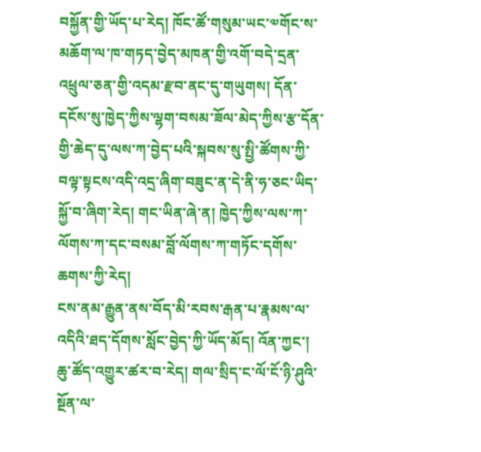བསྐྱོན་གྱི་ཡོད་པ་རེད། ཁོང་ཚོ་གསུམ་ཡང་༧གོང་ས་མཆོག་ལ་ཁ་གཏད་བྱེད་མཁན་གྱི་འགོ་བདེ་དྲན་འཕྲུལ་ཅན་གྱི་འདམ་རྫབ་ནང་དུ་གཡུགས། དོན་དངོས་སུ་ཁྱེད་ཀྱིས་ལྷག་བསམ་ཟོལ་མེད་ཀྱིས་རྩ་དོན་གྱི་ཆེད་དུ་ལས་ཀ་བྱེད་པའི་སྐབས་སུ་སྤྱི་ཚོགས་ཀྱི་བལྟ་སྟངས་འདི་འདྲ་ཞིག་བཟུང་ན་དེ་ནི་ཧ་ཅང་ཡིད་སྐྱོ་བ་ཞིག་རེད། གང་ཡིན་ཞེ་ན། ཁྱེད་ཀྱིས་ལས་ཀ་ལོགས་ཀ་དང་བསམ་བློ་ལོགས་ཀ་གཏོང་དགོས་ཆགས་ཀྱི་རེད།
ངས་ནམ་རྒྱུན་ནས་བོད་མི་རབས་རྒན་པ་རྣམས་ལ་འདིའི་ཐད་དོགས་སློང་བྱེད་ཀྱི་ཡོད་མོད། འོན་ཀྱང་། ཆུ་ཚོད་འགྱུར་ཚར་བ་རེད། གལ་སྲིད་ང་ལོ་ངོ་ཉི་ཤུའི་སྔོན་ལ་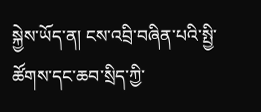སྐྱེས་ཡོད་ན། ངས་འབྲི་བཞིན་པའི་སྤྱི་ཚོགས་དང་ཆབ་སྲིད་ཀྱི་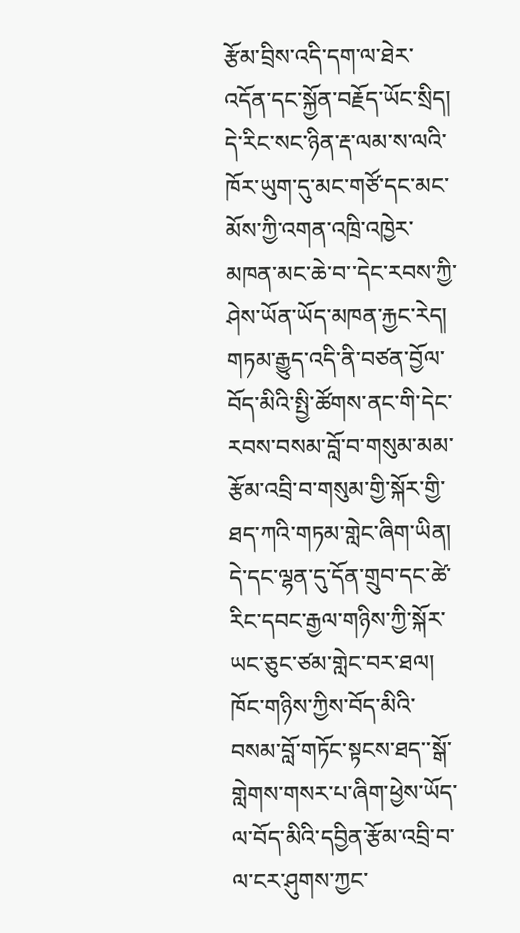རྩོམ་བྲིས་འདི་དག་ལ་ཐེར་འདོན་དང་སྐྱོན་བརྗོད་ཡོང་སྲིད། དེ་རིང་སང་ཉིན་རྡ་ལམ་ས་ལའི་ཁོར་ཡུག་དུ་མང་གཙོ་དང་མང་མོས་ཀྱི་འགན་འཁྲི་འཁྱེར་མཁན་མང་ཆེ་བ་་དེང་རབས་ཀྱི་ཤེས་ཡོན་ཡོད་མཁན་རྐྱང་རེད།
གཏམ་རྒྱུད་འདི་ནི་བཙན་བྱོལ་བོད་མིའི་སྤྱི་ཚོགས་ནང་གི་དེང་རབས་བསམ་བློ་བ་གསུམ་མམ་རྩོམ་འབྲི་བ་གསུམ་གྱི་སྐོར་གྱི་ཐད་ཀའི་གཏམ་གླེང་ཞིག་ཡིན། དེ་དང་ལྷན་དུ་དོན་གྲུབ་དང་ཚེ་རིང་དབང་རྒྱལ་གཉིས་ཀྱི་སྐོར་ཡང་ཅུང་ཙམ་གླེང་བར་ཐལ། ཁོང་གཉིས་ཀྱིས་བོད་མིའི་བསམ་བློ་གཏོང་སྟངས་ཐད་་སྒོ་གླེགས་གསར་པ་ཞིག་ཕྱེས་ཡོད་ལ་བོད་མིའི་དབྱིན་རྩོམ་འབྲི་བ་ལ་ངར་ཤུགས་ཀྱང་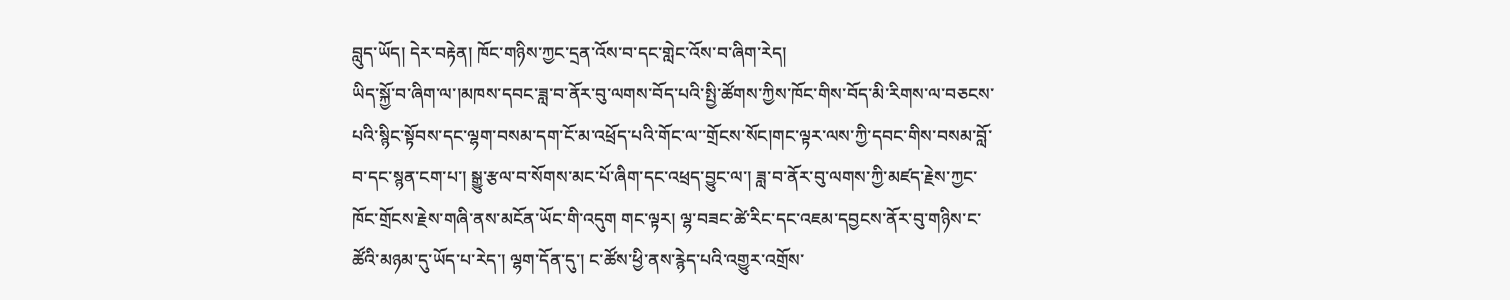བླུད་ཡོད། དེར་བརྟེན། ཁོང་གཉིས་ཀྱང་དྲན་འོས་བ་དང་གླེང་འོས་བ་ཞིག་རེད།
ཡིད་སྐྱོ་བ་ཞིག་ལ་།མཁས་དབང་ཟླ་བ་ནོར་བུ་ལགས་བོད་པའི་སྤྱི་ཚོགས་ཀྱིས་ཁོང་གིས་བོད་མི་རིགས་ལ་བཅངས་པའི་སྙིང་སྟོབས་དང་ལྷག་བསམ་དག་ངོ་མ་འཕྲོད་པའི་གོང་ལ་་གྲོངས་སོང།གང་ལྟར་ལས་ཀྱི་དབང་གིས་བསམ་བློ་བ་དང་སྙན་ངག་པ་། སྒྱུ་རྩལ་བ་སོགས་མང་པོ་ཞིག་དང་འཕྲད་བྱུང་ལ་། ཟླ་བ་ནོར་བུ་ལགས་ཀྱི་མཛད་རྗེས་ཀྱང་ཁོང་གྲོངས་རྗེས་གཞི་ནས་མངོན་ཡོང་གི་འདུག གང་ལྟར། ལྷ་བཟང་ཚེ་རིང་དང་འཇམ་དབྱངས་ནོར་བུ་གཉིས་ང་ཚོའི་མཉམ་དུ་ཡོད་པ་རེད་། ལྷག་དོན་དུ་། ང་ཚོས་ཕྱི་ནས་རྙེད་པའི་འགྱུར་འགྲོས་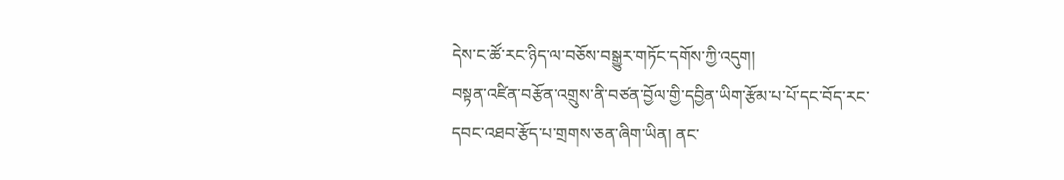དེས་ང་ཚོ་རང་ཉིད་ལ་བཅོས་བསྒྱུར་གཏོང་དགོས་ཀྱི་འདུག།
བསྟན་འཛིན་བརྩོན་འགྲུས་ནི་བཙན་བྱོལ་གྱི་དབྱིན་ཡིག་རྩོམ་པ་པོ་དང་བོད་རང་དབང་འཐབ་རྩོད་པ་གྲགས་ཅན་ཞིག་ཡིན། ནང་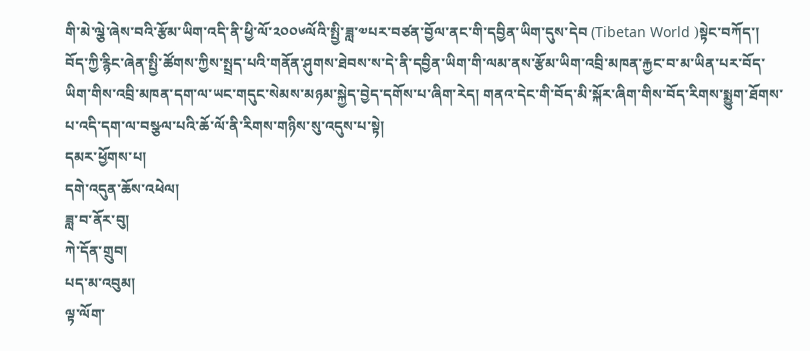གི་མེ་ལྕེ་ཞེས་བའི་རྩོམ་ཡིག་འདི་ནི་ཕྱི་ལོ་༢༠༠༦ལོའི་སྤྱི་ཟླ་༧པར་བཙན་བྱོལ་ནང་གི་དབྱིན་ཡིག་དུས་དེབ (Tibetan World )སྟེང་བཀོད་།
བོད་ཀྱི་རྙིང་ཞེན་སྤྱི་ཚོགས་ཀྱིས་སྤྲད་པའི་གནོན་ཤུགས་ཐེབས་ས་དེ་ནི་དབྱིན་ཡིག་གི་ལམ་ནས་རྩོམ་ཡིག་འབྲི་མཁན་རྐྱང་བ་མ་ཡིན་པར་བོད་ཡིག་གིས་འབྲི་མཁན་དག་ལ་ཡང་གདུང་སེམས་མཉམ་སྐྱེད་བྱེད་དགོས་པ་ཞིག་རེད། གནའ་དེང་གི་བོད་མི་སྐོར་ཞིག་གིས་བོད་རིགས་སྨྱུག་ཐོགས་པ་འདི་དག་ལ་བསྩལ་པའི་ཆོ་ལོ་ནི་རིགས་གཉིས་སུ་འདུས་པ་སྟེ།
དམར་ཕྱོགས་པ།
དགེ་འདུན་ཆོས་འཕེལ།
ཟླ་བ་ནོར་བུ།
ཀེ་དོན་གྲུབ།
པད་མ་འབུམ།
ལྟ་ལོག་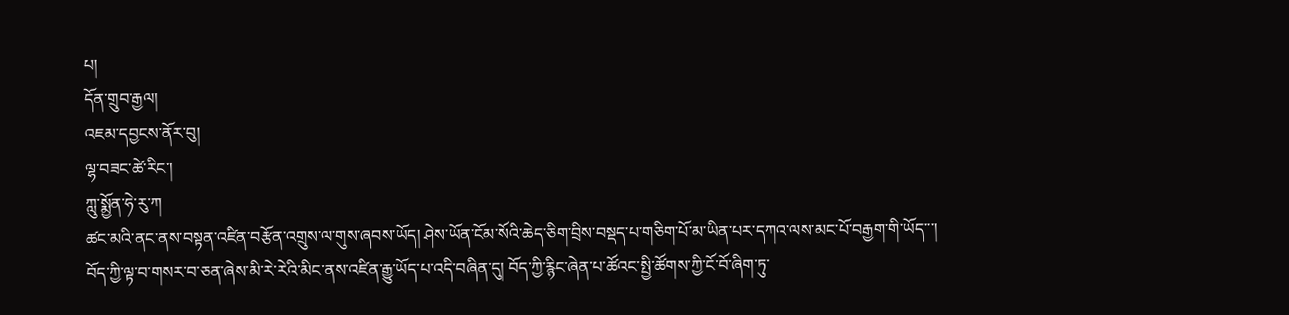པ།
དོན་གྲུབ་རྒྱལ།
འཇམ་དབྱངས་ནོར་བུ།
ལྷ་བཟང་ཚེ་རིང་།
ཀླུ་སྨྱོན་ཧེ་རུ་ཀ
ཚང་མའི་ནང་ནས་བསྟན་འཛིན་བརྩོན་འགྲུས་ལ་གུས་ཞབས་ཡོད། ཤེས་ཡོན་ངོམ་སོའི་ཆེད་ཅིག་བྲིས་བསྡད་པ་གཅིག་པོ་མ་ཡིན་པར་དཀའ་ལས་མང་པོ་བརྒྱག་གི་ཡོད་་་།
བོད་ཀྱི་ལྟ་བ་གསར་བ་ཅན་ཞེས་མི་རེ་རེའི་མིང་ནས་འཛིན་རྒྱུ་ཡོད་པ་འདི་བཞིན་དུ། བོད་ཀྱི་རྙིང་ཞེན་པ་ཚོའང་སྤྱི་ཚོགས་ཀྱི་ངོ་བོ་ཞིག་ཏུ་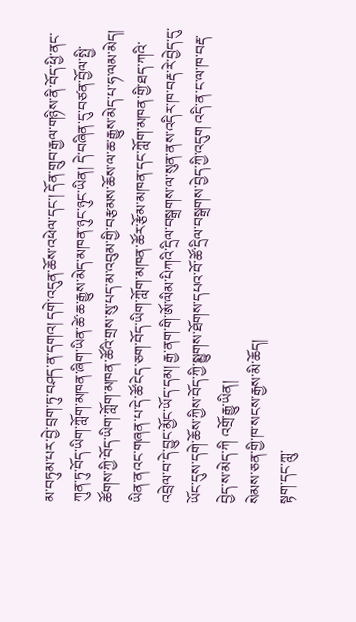མ་བཏུམ་པར་བྱེ་བྲག་ཏུ་བཤད་ན་དགའ། དགེ་འདུན་ཆོས་འཕེལ་དང་། དོན་གྲུབ་རྒྱལ་གཉིས་ནི་བོད་ཕྱི་ནང་ཀུན་ཏུ་བོད་ཡིག་ཀློག་མཁན་ཞིག་ཡིན་ཚེ་ཆ་རྒྱུས་མེད་མཁན་ཉུང་ཉུང་ཡིན། དེ་བཞིན་དུ་བཙན་བྱོལ་སྤྱི་ཚོགས་ཀྱི་བོད་ཡིག་ཀློག་མཁན་ཚོའི་གྲས་སུ་པད་མ་འབུམ་གྱི་བརྩམས་ཆོས་ལ་ཆ་རྒྱུས་མེད་པ་ཧ་ལམ་མེད། ཡིན་ནའང་གཞན་པ་དེ་ཚོ་ངེད་ཅག་བོད་ཡིག་ཀློག་མཁན་ཚོར་རྩོམ་མཁན་དང་ཀློག་མཁན་གྱི་ཐད་ཀའི་འབྲེལ་བ་དེ་བྱུང་མྱོང་ཡོད་དམ། རྒྱ་ནག་གི་ཨོ་ལིམ་པིཀའི་དྲིལ་བསྒྲགས་ལ་སུན་ནས་འདིར་ཁ་བརྡ་རེ་བྱེད་དུ་ཡོང་དུས་དགེ་ཆོས་ཀྱིས་བོད་ཀྱི་སྨྱུགས་ཐོགས་དཔའ་བོ་ཚོ་དྲིལ་བསྒྲགས་བྱེད་ཀྱི་འདུག འདི་ན་ང་ལ་ཁ་བརྡ་བྱེད་ས་མེད་ཀི འགྲོ་རྒྱུ་ཡིན།
སེམས་ཅན་གྱི་ཁ་སངས་རྒྱས་མི་ཆོད།
སྟག་དང་ཀླུ་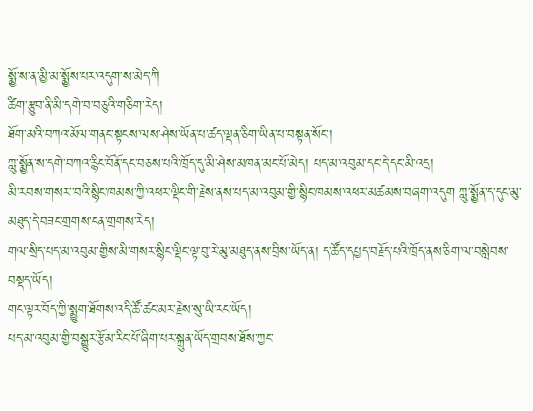སྨྱོ་ས་ན་མྱི་མ་སྨྱོས་པར་འདུག་ས་མེད་ཀི
ཚིག་རྩུབ་ནི་མི་དགེ་བ་བཅུའི་གཅིག་རེད།
ཐོག་མའི་བཀའ་མོལ་གནང་སྟངས་ལས་ཤེས་ཡོན་པ་ཚད་ལྡན་ཅིག་ཡིན་པ་བསྟན་སོང་།
ཀླུ་སྨྱོན་ས་དགེ་བཀའ་རྙིང་བོནོ་དང་བཅས་པའི་ཁྲོད་དུ་མི་ཤེས་མཁན་མང་པོ་མེད། པད་མ་འབུམ་དང་དེ་དང་མི་འདྲ།
མི་རབས་གསར་་བའི་སྙིང་ཁམས་ཀྱི་འཕར་ལྡིང་གི་རྗེས་ནས་པད་མ་འབུམ་གྱི་སྙིང་ཁམས་འཕར་མཚམས་བཞག་འདུག ཀླུ་སྨྱོན་ད་དུང་མུ་མཐུད་དེ་བཟང་གྲགས་ངན་གྲགས་རེད།
གལ་སྲིད་པད་མ་འབུམ་གྱིས་མི་གསར་སྙིང་ལྡིང་ལྟ་བུ་རེ་མུ་མཐུད་ནས་བྲིས་ཡོད་ན། ད་ཚོད་དཔྱད་བརྗོད་པའི་ཁྲོད་ནས་ཅིག་ལ་བསླེབས་བསྡད་ཡོད།
གང་ལྟར་བོད་ཀྱི་སྨྱུག་ཐོགས་འདི་ཚོ་ཚང་མར་རྗེས་སུ་ཡི་རང་ཡོད།
པད་མ་འབུམ་གྱི་བསྒྱུར་རྩོམ་རིང་པོ་ཞིག་པར་སྐྲུན་ཡོད་གྲབས་ཐོས་ཀྱང་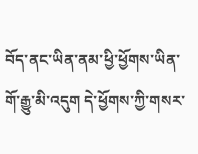བོད་ནང་ཡིན་ནམ་ཕྱི་ཕྱོགས་ཡིན་གོ་རྒྱུ་མི་འདུག དེ་ཕྱོགས་ཀྱི་གསར་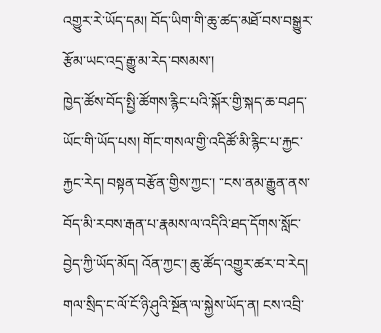འགྱུར་རེ་ཡོད་དམ། བོད་ཡིག་གི་ཆུ་ཚད་མཐོ་བས་བསྒྱུར་རྩོམ་ཡང་འདྲ་རྒྱུ་མ་རེད་བསམས་།
ཁྱེད་ཚོས་བོད་སྤྱི་ཚོགས་རྙིང་པའི་སྐོར་གྱི་སྐད་ཆ་བཤད་ཡོང་གི་ཡོད་པས། གོང་གསལ་གྱི་འདིཚོ་མི་རྙིང་པ་རྐྱང་རྐྱང་རེད། བསྟན་བརྩོན་གྱིས་ཀྱང་། ་་ངས་ནམ་རྒྱུན་ནས་བོད་མི་རབས་རྒན་པ་རྣམས་ལ་འདིའི་ཐད་དོགས་སློང་བྱེད་ཀྱི་ཡོད་མོད། འོན་ཀྱང་། ཆུ་ཚོད་འགྱུར་ཚར་བ་རེད། གལ་སྲིད་ང་ལོ་ངོ་ཉི་ཤུའི་སྔོན་ལ་སྐྱེས་ཡོད་ན། ངས་འབྲི་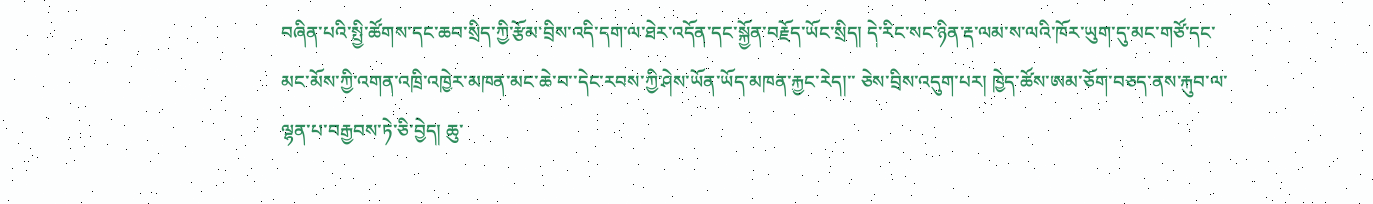བཞིན་པའི་སྤྱི་ཚོགས་དང་ཆབ་སྲིད་ཀྱི་རྩོམ་བྲིས་འདི་དག་ལ་ཐེར་འདོན་དང་སྐྱོན་བརྗོད་ཡོང་སྲིད། དེ་རིང་སང་ཉིན་རྡ་ལམ་ས་ལའི་ཁོར་ཡུག་དུ་མང་གཙོ་དང་མང་མོས་ཀྱི་འགན་འཁྲི་འཁྱེར་མཁན་མང་ཆེ་བ་་དེང་རབས་ཀྱི་ཤེས་ཡོན་ཡོད་མཁན་རྐྱང་རེད།་་ ཅེས་བྲིས་འདུག་པར། ཁྱེད་ཚོས་ཨམ་ཅོག་བཅད་ནས་རྐུབ་ལ་ལྷན་པ་བརྒྱབས་ཏེ་ཅི་བྱེད། ཆུ་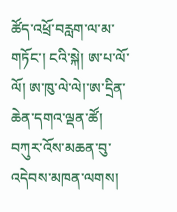ཚོད་འཕྲོ་བརླག་ལ་མ་གཏོང་། ངའི་སྐེ། ཨ་པ་ལོ་ལོ། ཨ་ཁུ་ལེ་ལེ།་ཨ་དྲིན་ཆེན་དགའ་ལྡན་ཚོ།
བཀུར་འོས་མཆན་བུ་འདེབས་མཁན་ལགས།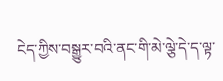ངེད་ཀྱིས་བསྒྱུར་བའི་ནང་གི་མེ་ལྕེ་དེ་ད་ལྟ་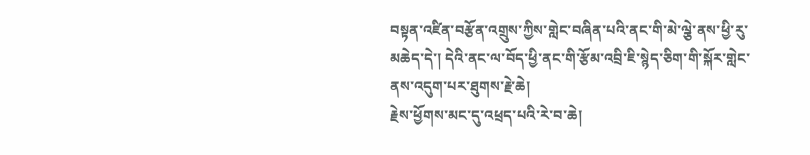བསྟན་འཛིན་བརྩོན་འགྲུས་ཀྱིས་གླེང་བཞིན་པའི་ནང་གི་མེ་ལྕེ་ནས་ཕྱི་རུ་མཆེད་དེ་། དེའི་ནང་ལ་བོད་ཕྱི་ནང་གི་རྩོམ་འབྲི་ཇི་སྙེད་ཅིག་གི་སྐོར་གླེང་ནས་འདུག་པར་ཐུགས་རྗེ་ཆེ།
རྗེས་ཕྱོགས་མང་དུ་འཕྲད་པའི་རེ་བ་ཆེ།